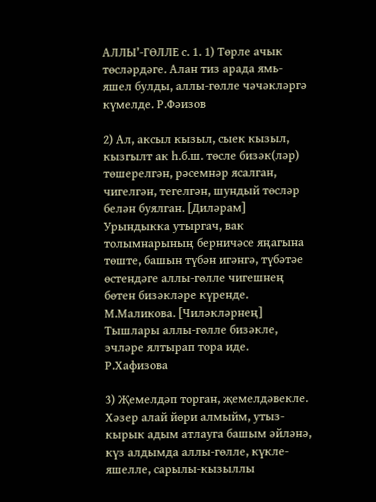АЛЛЫ’-ГӨЛЛЕ с. 1. 1) Төрле ачык төсләрдәге. Алан тиз арада ямь-яшел булды, аллы-гөлле чәчәкләргә күмелде. Р.Фәизов

2) Ал, аксыл кызыл, сыек кызыл, кызгылт ак һ.б.ш. төсле бизәк(ләр) төшерелгән, рәсемнәр ясалган, чигелгән, тегелгән, шундый төсләр белән буялган. [Диләрам] Урындыкка утыргач, вак толымнарының берничәсе яңагына төште, башын түбән игәнгә, түбәтәе өстендәге аллы-гөлле чигешнең бөтен бизәкләре күренде. М.Маликова. [Чиләкләрнең] Тышлары аллы-гөлле бизәкле, эчләре ялтырап тора иде. Р.Хафизова

3) Җемелдәп торган, җемелдәвекле. Хәзер алай йөри алмыйм, утыз-кырык адым атлауга башым әйләнә, күз алдымда аллы-гөлле, күкле-яшелле, сарылы-кызыллы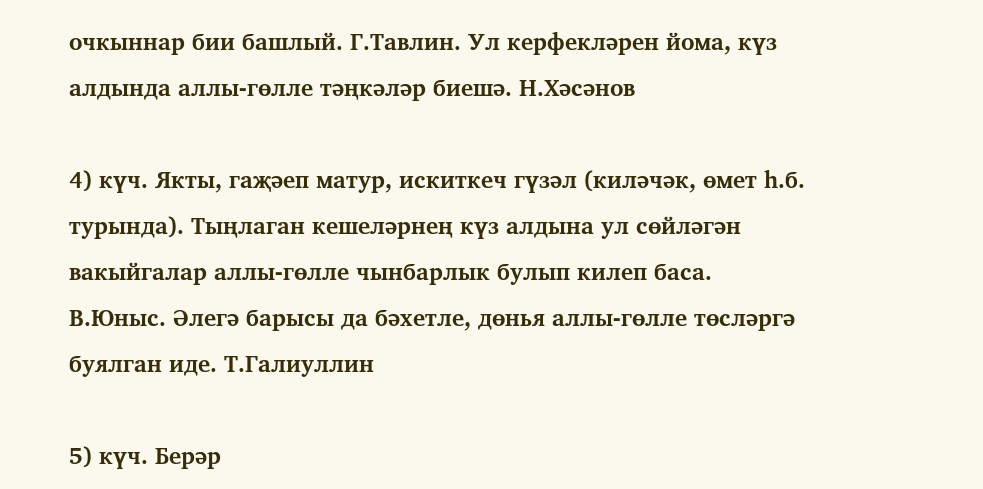очкыннар бии башлый. Г.Тавлин. Ул керфекләрен йома, күз алдында аллы-гөлле тәңкәләр биешә. Н.Хәсәнов

4) күч. Якты, гаҗәеп матур, искиткеч гүзәл (киләчәк, өмет һ.б. турында). Тыңлаган кешеләрнең күз алдына ул сөйләгән вакыйгалар аллы-гөлле чынбарлык булып килеп баса. В.Юныс. Әлегә барысы да бәхетле, дөнья аллы-гөлле төсләргә буялган иде. Т.Галиуллин

5) күч. Берәр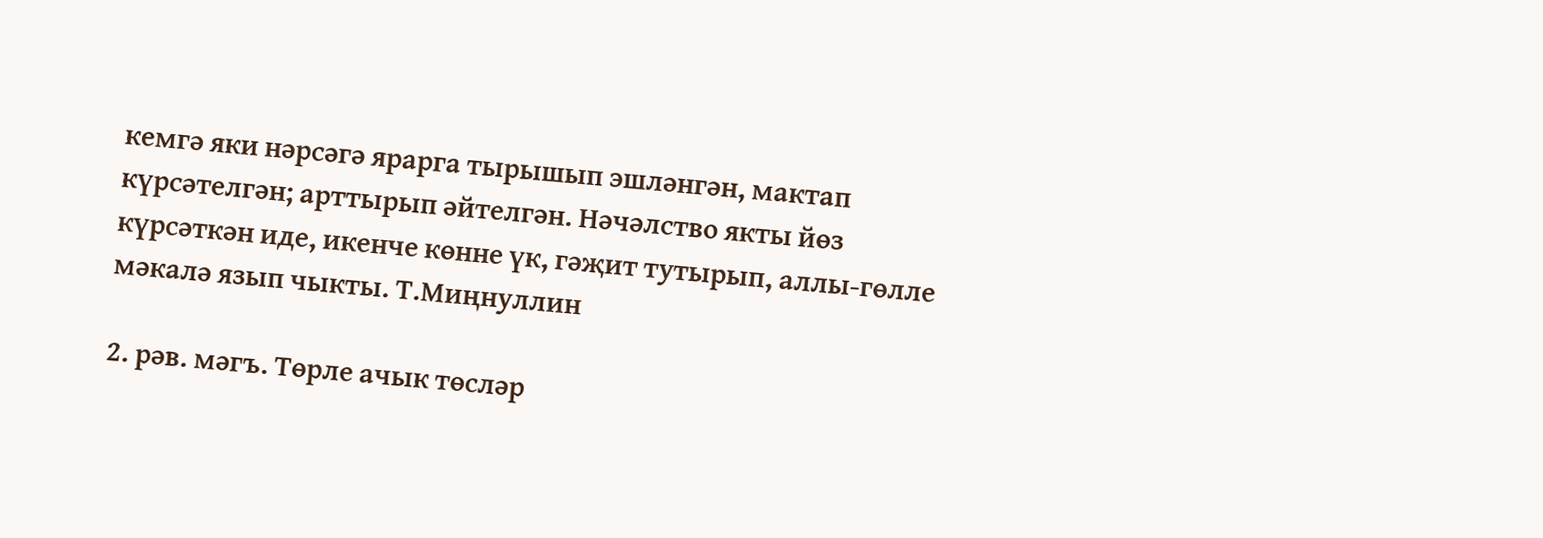кемгә яки нәрсәгә ярарга тырышып эшләнгән, мактап күрсәтелгән; арттырып әйтелгән. Нәчәлство якты йөз күрсәткән иде, икенче көнне үк, гәҗит тутырып, аллы-гөлле мәкалә язып чыкты. Т.Миңнуллин

2. рәв. мәгъ. Төрле ачык төсләр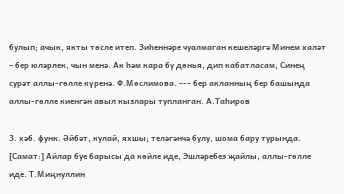булып; ачык, якты төсле итеп. Зиһеннәре чуалмаган кешеләргә Минем халәт – бер юләрлек, чын менә. Ак һәм кара бу дөнья, дип кабатласам, Синең сурәт аллы-гөлле күренә. Ф.Мөслимова. --- бер акланның бер башында аллы-гөлле киенгән авыл кызлары тупланган. А.Таһиров

3. хәб. функ. Әйбәт, кулай, яхшы; теләгәнчә булу, шома бару турында. [Самат:] Айлар буе барысы да көйле иде, Эшләребез җайлы, аллы-гөлле иде. Т.Миңнуллин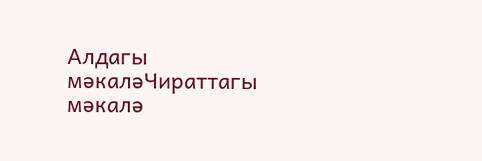Алдагы мәкаләЧираттагы мәкалә